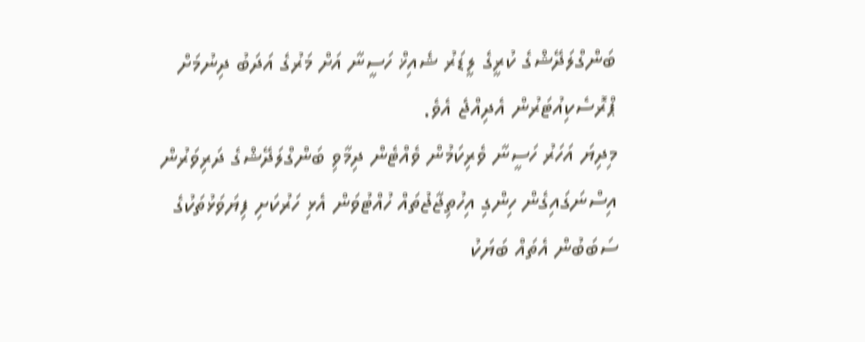ބަންގްލަދޭޝްގެ ކުރީގެ ލީޑަރު ޝެއިޚް ހަސީނާ އަށް މަރުގެ އަދަބު ދިނުމަށް ޕްރޮސެކިއުޓަރުން އެދިއްޖެ އެވެ.
މިދިޔަ އަހަރު ހަސީނާ ވެރިކަމުން ވެއްޓެން ދިމާވި ބަންގްލަދޭޝްގެ ދަރިވަރުން އިސްނަގައިގެން ހިންގި އިހުތިޖާޖުތައް ހުއްޓުވަން އެޅި ހަރުކަށި ފިޔަވަޅުތަކުގެ ސަބަބުން އެތައް ބަޔަކު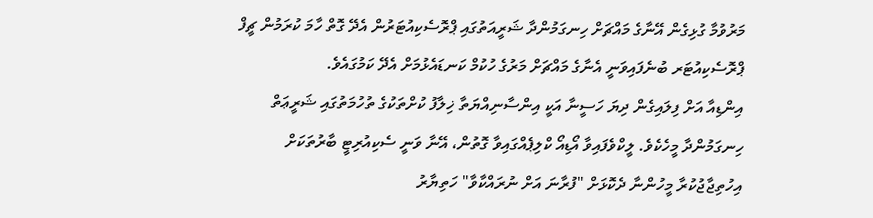މަރުވުމާ ގުޅިގެން އޭނާގެ މައްޗަށް ހިނގަމުންދާ ޝަރީއަތުގައި ޕްރޮސެކިއުޓަރުން އެދޭ ގޮތް ހާމަ ކުރަމުން ޗީފް ޕްރޮސެކިއުޓަރ ބުނެފައިވަނީ އެނާގެ މައްޗަށް މަރުގެ ހުކުމް ކަނޑައެޅުމަށް އެދޭ ކަމުގައެވެ.
އިންޑިއާ އަށް ފިލައިގެން ދިޔަ ހަސީނާ އަކީ އިންސާނިއްޔަތާ ޚިލާފު ކުށްތަކުގެ ތުހުމަތުގައި ޝަރީޢަތް ހިނގަމުންދާ މީހެކެވެ. ލީކްވެފައިވާ އޯޑިއޯ ކްލިޕެއްގައިވާ ގޮތުން، އޭނާ ވަނީ ސެކިއުރިޓީ ބާރުތަކަށް އިހުތިޖާޖުކުރާ މީހުންނާ ދެކޮޅަށް "ފުރާނަ އަށް ނުރައްކާވާ" ހަތިޔާރު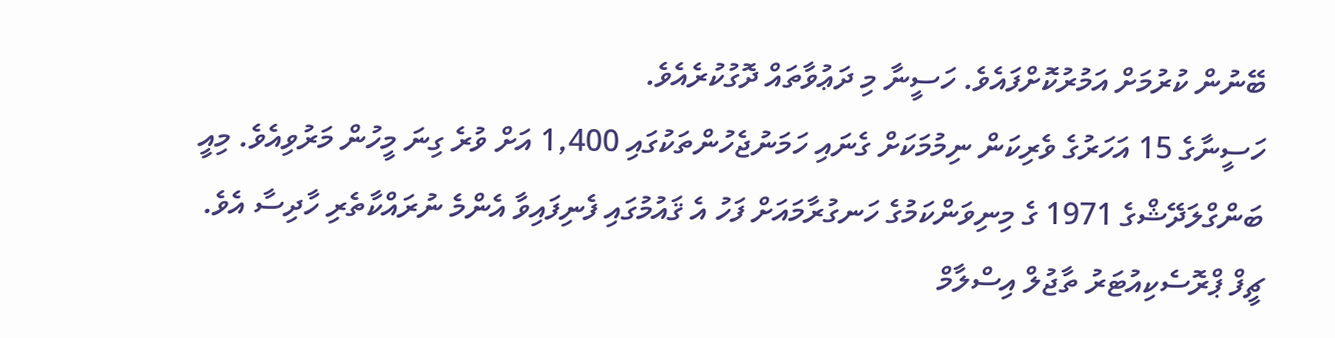ބޭނުން ކުރުމަށް އަމުރުކޮށްފައެވެ. ހަސީނާ މި ދަޢުވާތައް ދޮގުކުރެއެވެ.
ހަސީނާގެ 15 އަހަރުގެ ވެރިކަން ނިމުމަކަށް ގެނައި ހަމަނުޖެހުންތަކުގައި 1,400 އަށް ވުރެ ގިނަ މީހުން މަރުވިއެވެ. މިއީ ބަންގްލަދޭޝްގެ 1971 ގެ މިނިވަންކަމުގެ ހަނގުރާމައަށް ފަހު އެ ޤައުމުގައި ފެނިފައިވާ އެންމެ ނުރައްކާތެރި ހާދިސާ އެވެ.
ޗީފް ޕްރޮސެކިއުޓަރު ތާޖުލް އިސްލާމް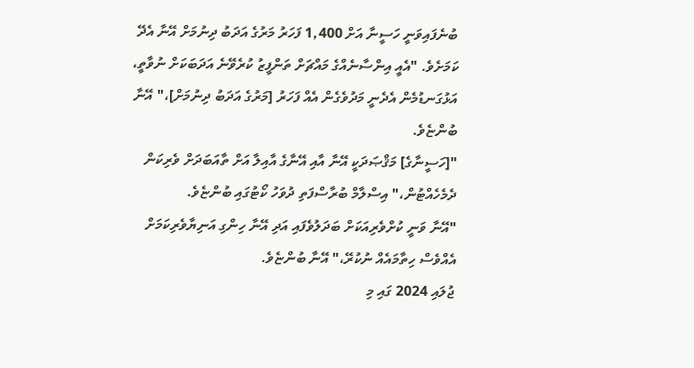ބުނެފައިވަނީ ހަސީނާ އަށް 1,400 ފަހަރު މަރުގެ އަދަބު ދިނުމަށް އޭނާ އެދޭ ކަމަށެވެ. "އެއީ އިންސާނެއްގެ މައްޗަށް ތަންފީޒު ކުރެވޭނެ އަދަބަކަށް ނުވާތީ، އަޅުގަނޑުމެން އެދެނީ މަދުވެގެން އެއް ފަހަރު [މަރުގެ އަދަބު ދިނުމަށް]،" އޭނާ ބުންޏެވެ.
"[ހަސީނާގެ] މަޤްޞަދަކީ އޭނާ އާއި އޭނާގެ އާއިލާ އަށް ތާއަބަދަށް ވެރިކަން ދެމެހެއްޓުން،" އިސްލާމް ބުރާސްފަތި ދުވަހު ކޯޓުގައި ބުންޏެވެ.
"އޭނާ ވަނީ ކުށްވެރިއަކަށް ބަދަލުވެފައި އަދި އޭނާ ހިންގި އަނިޔާވެރިކަމަށް އެއްވެސް ހިތާމައެއް ނުކުރޭ،" އޭނާ ބުންޏެވެ.
ޖުލައި 2024 ގައި މި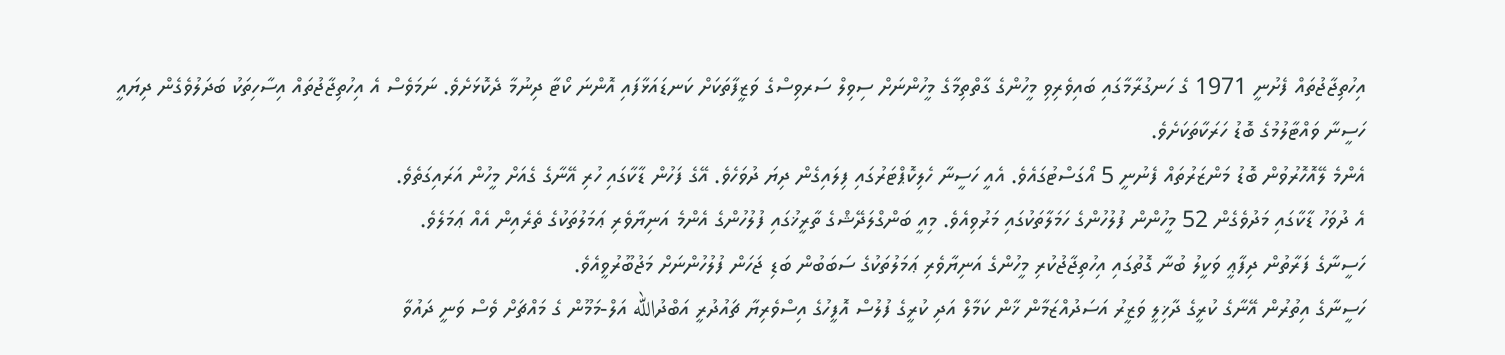އިހުތިޖާޖުތައް ފެށުނީ 1971 ގެ ހަނގުރާމާގައި ބައިވެރިވި މީހުންގެ ގާތްތިމާގެ މީހުންނަށް ސިވިލް ސަރވިސްގެ ވަޒީފާތަކަށް ކަނޑައަޅާފައި އޮންނަ ކޯޓާ ދިނުމާ ދެކޮޅަށެވެ. ނަމަވެސް އެ އިހުތިޖާޖުތައް އިސާހިތަކު ބަދަލުވެގެން ދިޔައީ ހަސީނާ ވައްޓާލުމުގެ ބޮޑު ހަރަކާތަކަށެވެ.
އެންމެ ލޭއޮހޮރުވުން ބޮޑު މަންޒަރުތައް ފެނުނީ 5 އޯގަސްޓުގައެވެ. އެއީ ހަސީނާ ހެލިކޮޕްޓަރުގައި ފިލައިގެން ދިޔަ ދުވަހެވެ. އޭގެ ފަހުން ޑާކާގައި ހުރި އޭނާގެ ގެއަށް މީހުން އަރައިގަތެވެ.
އެ ދުވަހު ޑާކާގައި މަދުވެގެން 52 މީހުންން ފުލުހުންގެ ހަމަލާތަކުގައި މަރުވިއެވެ. މިއީ ބަންގްލަދޭޝްގެ ތާރީޚުގައި ފުލުހުންގެ އެންމެ އަނިޔާވެރި ޢަމަލުތަކުގެ ތެރެއިން އެއް ޢަމަލެވެ.
ހަސީނާގެ ފަރާތުން ދިފާޢީ ވަކީލު ބުނާ ގޮތުގައި އިހުތިޖާޖުކުރި މީހުންގެ އަނިޔާވެރި ޢަމަލުތަކުގެ ސަބަބުން ބަޑި ޖަހަން ފުލުހުންނަށް މަޖުބޫރުވީއެވެ.
ހަސީނާގެ އިތުރުން އޭނާގެ ކުރީގެ ދާޚިލީ ވަޒީރު އަސަދުއްޒަމާން ޚާން ކަމާލް އަދި ކުރީގެ ފުލުސް އޮފީހުގެ އިސްވެރިޔާ ޗައުދުރީ އަބްދުالله އަލް-މަމޫން ގެ މައްޗަށް ވެސް ވަނީ ދައުވާ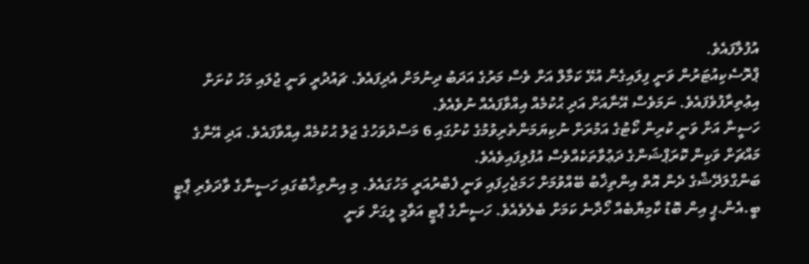އުފުލާފައެވެ.
ޕްރޮސެކިއުޓަރުން ވަނީ ފިލައިގެން އުޅޭ ކަމާލް އަށް ވެސް މަރުގެ އަދަބު ދިނުމަށް އެދިފައެވެ. ޗައުދުރީ ވަނީ ޖުލައި މަހު ކުށަށް އިޢުތިރާފުވެފައެވެ. ނަމަވެސް އޭނާއަށް އަދި ޙުކުމެއް އިއްވާފައެއް ނުވެއެވެ.
ހަސީނާ އަށް ވަނީ ކުރިން ކޯޓުގެ އަމުރަށް ނުކިޔަމަންތެރިވުމުގެ ކުށުގައި 6 މަސްދުވަހުގެ ޖަލު ޙުކުމެއް އިއްވާފައެވެ. އަދި އޭނާގެ މައްޗަށް ވަކިން ކޮރަޕްޝަންގެ ދަޢުވާތަކެއްވެސް އުފުލިފައިވެއެވެ.
ބަންގްލަދޭޝްގެ ދެން އޮތް އިންތިޚާބު ބޭއްވުމަށް ހަމަޖެހިފައި ވަނީ ފެބްރުއަރީ މަހުގައެވެ. މި އިންތިޚާބުގައި ހަސީނާގެ ވާދަވެރި ޕާޓީ ބީ.އެން.ޕީ އިން ބޮޑު ކާމިޔާބެއް ހޯދާނެ ކަމަށް ބެލެވެއެވެ. ހަސީނާގެ ޕާޓީ އަވާމީ ލީގަށް ވަނީ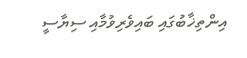އިންތިޚާބުގައި ބައިވެރިވުމާއި ސިޔާސީ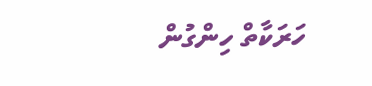ހަރަކާތް ހިންގުން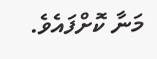މަނާ ކޮށްފައެވެ.